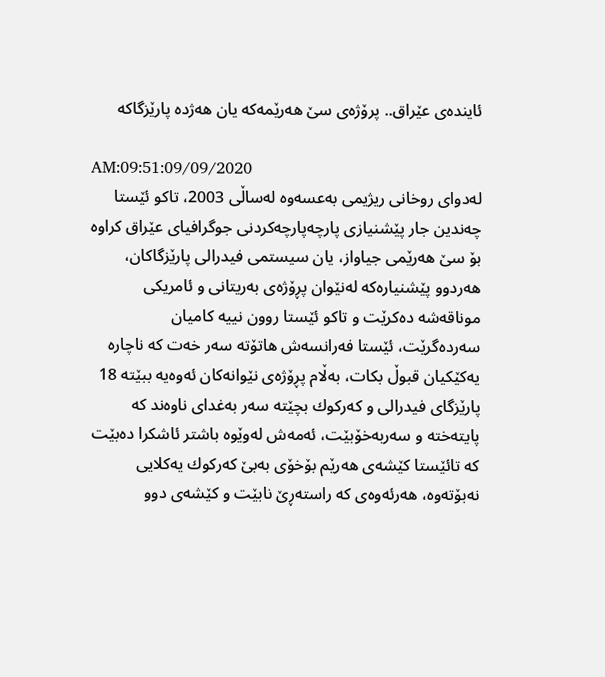ئاینده‌ى عێراق.. پرۆژه‌ى سێ هه‌رێمه‌كه‌ یان هه‌ژده‌ پارێزگاكه‌

AM:09:51:09/09/2020
له‌دواى روخانى ریژیمى به‌عسه‌وه‌ له‌ساڵى 2003، تاكو ئێستا چه‌ندین جار پێشنیازى پارچه‌پارچه‌كردنى جوگرافیاى عێراق كراوه‌ بۆ سێ هه‌رێمى جیاواز، یان سیستمى فیدرالى پارێزگاكان، هه‌ردوو پێشنیاره‌كه‌ له‌نێوان پڕۆژه‌ى به‌ریتانى و ئامریكى موناقه‌شه‌ ده‌كرێت و تاكو ئێستا روون نییه‌ كامیان سه‌رده‌گرێت، ئێستا فه‌رانسه‌ش هاتۆته‌ سه‌ر خه‌ت كه‌ ناچاره‌ یه‌كێكیان قبوڵ بكات، به‌ڵام پڕۆژه‌ى نێوانه‌كان ئه‌وه‌یه‌ ببێته‌ 18 پارێزگاى فیدرالى و كه‌ركوك بچێته‌ سه‌ر به‌غداى ناوه‌ند كه‌ پایته‌خته‌ و سه‌ربه‌خۆبێت، ئه‌مه‌ش له‌وێوه‌ باشتر ئاشكرا ده‌بێت كه‌ تائێستا كێشه‌ى هه‌رێم بۆخۆى به‌بێ كه‌ركوك یه‌كلایى نه‌بۆته‌وه‌، هه‌رئه‌وه‌ى كه‌ راسته‌ڕێ نابێت و كێشه‌ى دوو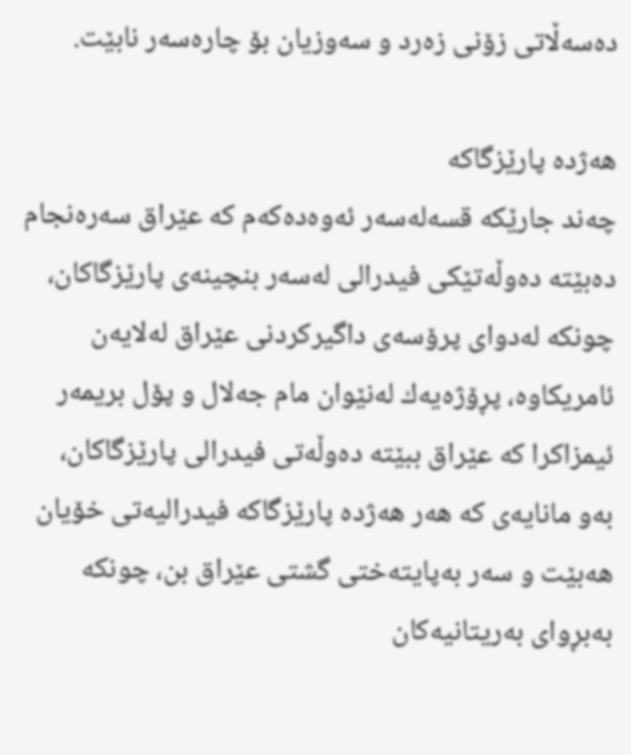ده‌سه‌ڵاتى زۆنى زه‌رد و سه‌وزیان بۆ چاره‌سه‌ر نابێت.

هه‌ژده‌ پارێزگاكه‌
چه‌ند جارێكه‌ قسه‌له‌سه‌ر ئه‌وه‌ده‌كه‌م كه‌ عێراق سه‌ره‌نجام ده‌بێته‌ ده‌وڵه‌تێكى فیدرالى له‌سه‌ر بنچینه‌ى پارێزگاكان، چونكه‌ له‌دواى پرۆسه‌ى داگیركردنى عێراق له‌لایه‌ن ئامریكاوه‌، پڕۆژه‌یه‌ك له‌نێوان مام جه‌لال و پۆل بریمه‌ر ئیمزاكرا كه‌ عێراق ببێته‌ ده‌وڵه‌تى فیدرالى پارێزگاكان، به‌و مانایه‌ى كه‌ هه‌ر هه‌ژده‌ پارێزگاكه‌ فیدرالیه‌تى خۆیان هه‌بێت و سه‌ر به‌پایته‌ختى گشتى عێراق بن، چونكه‌ به‌بڕواى به‌ریتانیه‌كان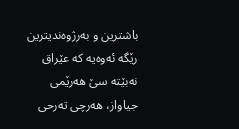باشترین و به‌رژوه‌ندیترین رێگه‌ ئه‌وه‌یه‌ كه‌ عێراق نه‌بێته‌ سێ هه‌رێمى جیاواز، هه‌رچى ته‌رحى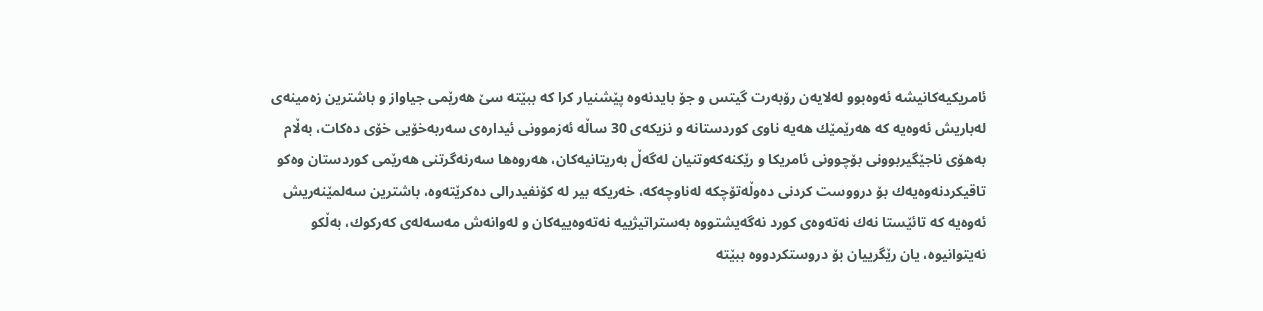ئامریكیه‌كانیشه‌ ئه‌وه‌بوو له‌لایه‌ن رۆبه‌رت گیتس و جۆ بایدنه‌وه‌ پێشنیار كرا كه‌ ببێته‌ سێ هه‌رێمى جیاواز و باشترین زه‌مینه‌ى له‌باریش ئه‌وه‌یه‌ كه‌ هه‌رێمێك هه‌یه‌ ناوى كوردستانه‌ و نزیكه‌ى 30 ساڵه‌ ئه‌زموونى ئیداره‌ى سه‌ربه‌خۆیى خۆى ده‌كات، به‌ڵام به‌هۆى ناجێگیربوونى بۆچوونى ئامریكا و رێكنه‌كه‌وتنیان له‌گه‌ڵ به‌ریتانیه‌كان، هه‌روه‌ها سه‌رنه‌گرتنى هه‌رێمى كوردستان وه‌كو تاقیكردنه‌وه‌یه‌ك بۆ درووست كردنى ده‌وڵه‌تۆچكه‌ له‌ناوچه‌كه‌، خه‌ریكه‌ بیر له‌ كۆنفیدرالى ده‌كرێته‌وه‌، باشترین سه‌لمێنه‌ریش ئه‌وه‌یه‌ كه‌ تائێستا نه‌ك نه‌ته‌وه‌ى كورد نه‌گه‌یشتووه‌ به‌ستراتیژییه‌ نه‌ته‌وه‌ییه‌كان و له‌وانه‌ش مه‌سه‌له‌ى كه‌ركوك، به‌ڵكو نه‌یتوانیوه‌، یان رێگرییان بۆ دروستكردووه‌ ببێته‌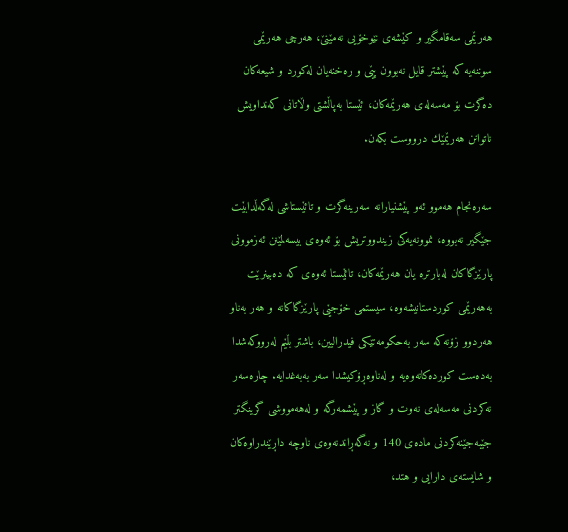هه‌رێمى سه‌قامگیر و كێشه‌ى نێوخۆیى نه‌مێنێ، هه‌رچى هه‌رێمى سوننه‌یه‌ كه‌ پێشتر قایل نه‌بوون پێى و ره‌خنه‌یان له‌كورد و شیعه‌كان ده‌گرت بۆ مه‌سه‌له‌ى هه‌رێمه‌كان، ئێستا به‌پاڵشتى وڵاتانى كه‌نداویش ناتوانن هه‌رێمێك درووست بكه‌ن.

سه‌ره‌نجام هه‌موو ئه‌و پێشنیارانه‌ سه‌رینه‌گرت و تائێستاشى له‌گه‌ڵدابێت جێگیر نه‌بووه‌، نموونه‌یه‌كى زیندووتریش بۆ ئه‌وه‌ى بیسه‌لمێنن ئه‌زموونى پارێزگاكان له‌بارتره‌ یان هه‌رێمه‌كان، تائێستا ئه‌وه‌ى كه‌ ده‌بینرێت به‌هه‌رێمى كوردستانیشه‌وه‌، سیستمى خۆجێى پارێزگاكانه‌ و هه‌ر به‌ناو هه‌ردوو زۆنه‌كه‌ سه‌ر به‌حكومه‌تێكى فیدرالیین، باشتر بڵێم له‌رووكه‌شدا به‌ده‌ست كورده‌كانه‌وه‌یه‌ و له‌ناوه‌ڕۆكیشدا سه‌ر به‌به‌غدایه‌. چاره‌سه‌ر نه‌كردنى مه‌سه‌له‌ى نه‌وت و گاز و پێشمه‌رگه‌ و له‌هه‌مووشى گرینگتر جێبه‌جێنه‌كردنى ماده‌ى 140 و نه‌گه‌ڕاندنه‌وه‌ى ناوچه‌ داڕێندراوه‌كان و شایسته‌ى دارایى و هتد،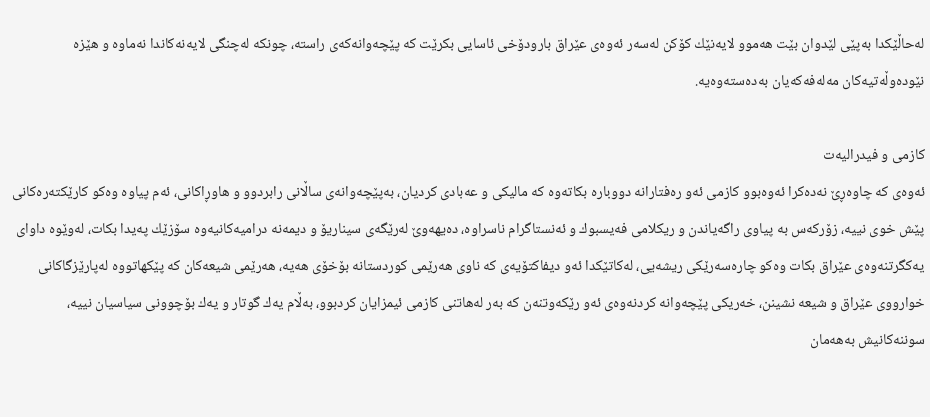له‌حاڵێكدا به‌پێى لێدوان بێت هه‌موو لایه‌نێك كۆكن له‌سه‌ر ئه‌وه‌ى عێراق بارودۆخى ئاسایى بكرێت كه‌ پێچه‌وانه‌كه‌ى راسته‌، چونكه‌ له‌چنگى لایه‌نه‌كاندا نه‌ماوه‌ و هێزه‌ نێوده‌وڵه‌تیه‌كان مه‌له‌فه‌كه‌یان به‌ده‌سته‌وه‌یه‌.

كازمى و فیدرالیه‌ت
ئه‌وه‌ى كه‌ چاوه‌ڕێ نه‌ده‌كرا ئه‌وه‌بوو كازمى ئه‌و ره‌فتارانه‌ دووباره‌ بكاته‌وه‌ كه‌ مالیكى و عه‌بادى كردیان، به‌پێچه‌وانه‌ى ساڵانى رابردوو و هاوڕاكانى، ئه‌م پیاوه‌ وه‌كو كارێكته‌ره‌كانى پێش خوى نییه‌، زۆركه‌س به‌ پیاوى راگه‌یاندن و ریكلامى فه‌یسبوك و ئه‌نستاگرام ناسراوه‌، ده‌یهه‌وێ له‌رێگه‌ى سیناریۆ و دیمه‌نه‌ درامیه‌كانیه‌وه‌ سۆزێك په‌یدا بكات، له‌وێوه‌ داواى یه‌كگرتنه‌وه‌ى عێراق بكات وه‌كو چاره‌سه‌رێكى ریشه‌یى، له‌كاتێكدا ئه‌و دیفاكتۆیه‌ى كه‌ ناوى هه‌رێمى كوردستانه‌ بۆخۆى هه‌یه‌، هه‌رێمى شیعه‌كان كه‌ پێكهاتووه‌ له‌پارێزگاكانى خوارووى عێراق و شیعه‌ نشینن، خه‌ریكى پێچه‌وانه‌ كردنه‌وه‌ى ئه‌و رێكه‌وتنه‌ن كه‌ به‌ر له‌هاتنى كازمى ئیمزایان كردبوو، به‌ڵام یه‌ك گوتار و یه‌ك بۆچوونى سیاسیان نییه‌، سوننه‌كانیش به‌هه‌مان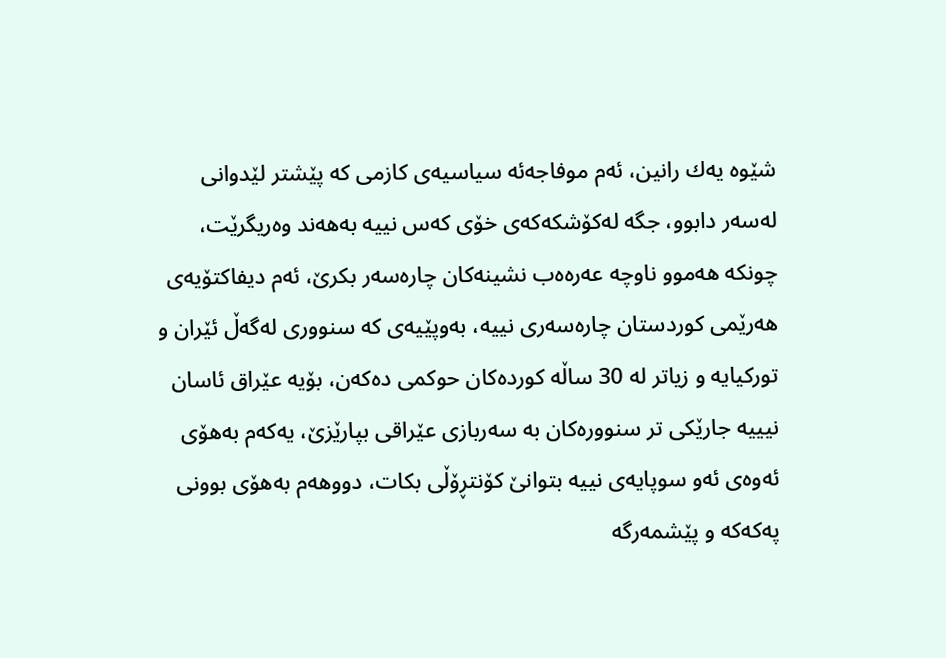شێوه‌ یه‌ك رانین، ئه‌م موفاجه‌ئه‌ سیاسیه‌ى كازمى كه‌ پێشتر لێدوانى له‌سه‌ر دابوو، جگه‌ له‌كۆشكه‌كه‌ى خۆى كه‌س نییه‌ به‌هه‌ند وه‌ریگرێت، چونكه‌ هه‌موو ناوچه‌ عه‌ره‌ه‌ب نشینه‌كان چاره‌سه‌ر بكرێ، ئه‌م دیفاكتۆیه‌ى هه‌رێمى كوردستان چاره‌سه‌رى نییه‌، به‌وپێیه‌ى كه‌ سنوورى له‌گه‌ڵ ئێران و توركیایه‌ و زیاتر له‌ 30 ساڵه‌ كورده‌كان حوكمى ده‌كه‌ن، بۆیه‌ عێراق ئاسان نیییه‌ جارێكى تر سنووره‌كان به‌ سه‌ربازى عێراقى بپارێزێ، یه‌كه‌م به‌هۆى ئه‌وه‌ى ئه‌و سوپایه‌ى نییه‌ بتوانێ كۆنتڕۆڵى بكات، دووهه‌م به‌هۆى بوونى په‌كه‌كه‌ و پێشمه‌رگه‌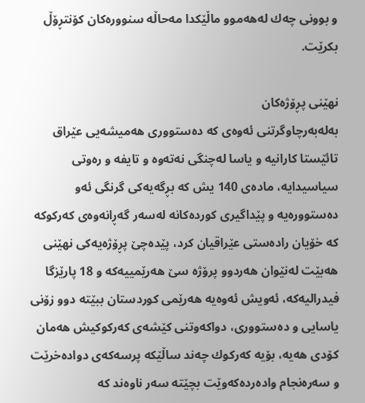و بوونى چه‌ك له‌هه‌موو ماڵێكدا مه‌حاڵه‌ سنووره‌كان كۆنتڕۆڵ بكرێت.

نهێنی پڕۆژه‌كان
به‌له‌به‌رچاوگرتنى ئه‌وه‌ى كه‌ ده‌ستوورى هه‌میشه‌یى عێراق تائێستا كارانیه‌ و یاسا له‌چنگى نه‌ته‌وه‌ و تایفه‌ و ره‌وتى سیاسیدایه‌، ماده‌ى 140 یش كه‌ بڕگه‌یه‌كى گرنگى ئه‌و ده‌ستووره‌یه‌ و پێداگیرى كورده‌كانه‌ له‌سه‌ر گه‌ڕانه‌وه‌ى كه‌ركوكه‌ كه‌ خۆیان راده‌ستى عێراقیان كرد، پێده‌چێ پڕۆژه‌یه‌كى نهێنى هه‌بێت له‌نێوان هه‌ردوو پرۆژه‌ سێ هه‌رێمییه‌كه‌ و 18 پارێزگا فیدرالیه‌كه‌، ئه‌ویش ئه‌وه‌یه‌ هه‌رێمى كوردستان ببێته‌ دوو زۆنى یاسایى و ده‌ستوورى، دواكه‌وتنى كێشه‌ى كه‌ركوكیش هه‌مان كۆدى هه‌یه‌، بۆیه‌ كه‌ركوك چه‌ند ساڵێكه‌ پرسه‌كه‌ى دواده‌خرێت و سه‌ره‌نجام واده‌رده‌كه‌وێت بچێته‌ سه‌ر ناوه‌ند كه‌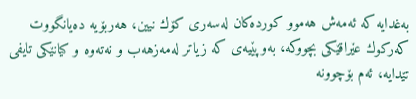به‌غدایه‌ كه‌ ئه‌مه‌ش هه‌موو كورده‌كان له‌سه‌رى كۆك نیین، هه‌ربۆیه‌ ده‌یانگووت كه‌ركوك عێراقێكى بچووكه‌، به‌وپێیه‌ى كه‌ زیاتر له‌مه‌زهه‌ب و نه‌ته‌وه‌ و كیانێكى تایفى تێدایه‌، ئه‌م بۆچوونه‌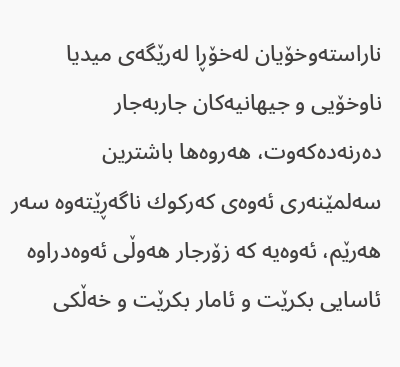ناراسته‌وخۆیان له‌خۆڕا له‌رێگه‌ى میدیا ناوخۆیى و جیهانیه‌كان جاربه‌جار ده‌رنه‌ده‌كه‌وت، هه‌روه‌ها باشترین سه‌لمێنه‌رى ئه‌وه‌ى كه‌ركوك ناگه‌ڕێته‌وه‌ سه‌ر هه‌رێم، ئه‌وه‌یه‌ كه‌ زۆرجار هه‌وڵى ئه‌وه‌دراوه‌ ئاسایى بكرێت و ئامار بكرێت و خه‌ڵكى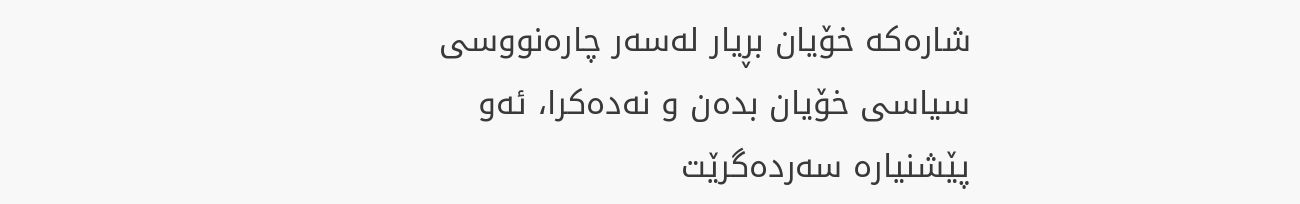شاره‌كه‌ خۆیان بڕیار له‌سه‌ر چاره‌نووسى سیاسى خۆیان بده‌ن و نه‌ده‌كرا، ئه‌و پێشنیاره‌ سه‌رده‌گرێت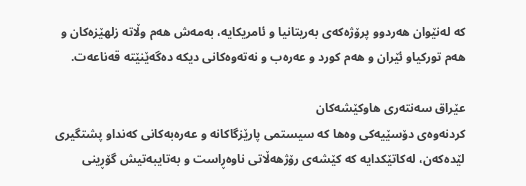كه‌ له‌نێوان هه‌ردوو پرۆژه‌كه‌ى به‌ریتانیا و ئامریكایه‌، به‌مه‌ش هه‌م وڵاته‌ زلهێزه‌كان و هه‌م توركیاو ئێران و هه‌م كورد و عه‌ره‌ب و نه‌ته‌وه‌كانى دیكه‌ ده‌گه‌ێنێته‌ قه‌ناعه‌ت.

عێراق سه‌نته‌رى هاوكێشه‌كان
كردنه‌وه‌ى دۆسێیه‌كى وه‌ها كه‌ سیستمى پارێزگاكانه‌ و عه‌ره‌به‌كانى كه‌نداو پشتگیرى لێده‌كه‌ن، له‌كاتێكدایه‌ كه‌ كێشه‌ى رۆژهه‌ڵاتى ناوه‌ڕاست و به‌تایبه‌تیش گۆڕینى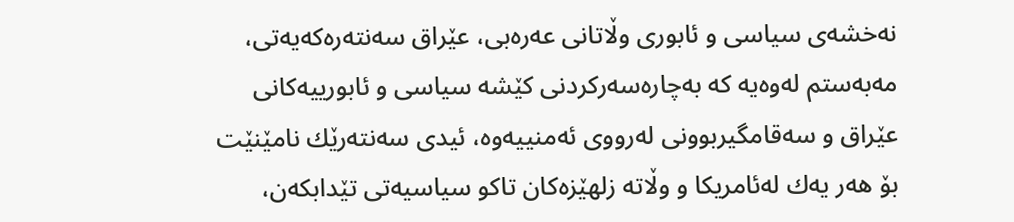نه‌خشه‌ى سیاسى و ئابورى وڵاتانى عه‌ره‌بى، عێراق سه‌نته‌ره‌كه‌یه‌تى، مه‌به‌ستم له‌وه‌یه‌ كه‌ به‌چاره‌سه‌ركردنى كێشه‌ سیاسى و ئابورییه‌كانى عێراق و سه‌قامگیربوونى له‌رووى ئه‌منییه‌وه‌، ئیدى سه‌نته‌رێك نامێنێت بۆ هه‌ر یه‌ك له‌ئامریكا و وڵاته‌ زلهێزه‌كان تاكو سیاسیه‌تى تێدابكه‌ن،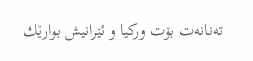ته‌نانه‌ت بۆت وركیا و ئێرانیش بوارێك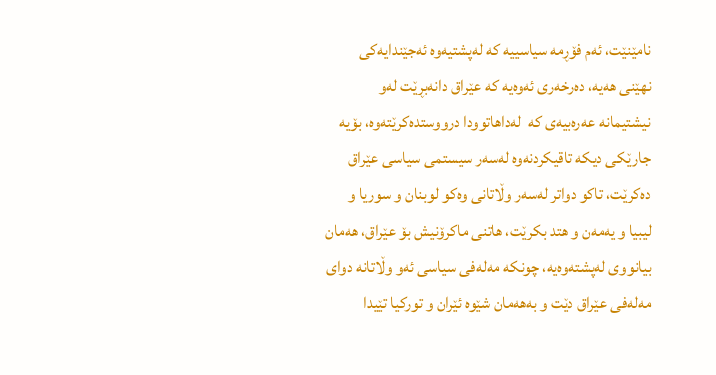نامێنێت، ئه‌م فۆڕمه‌ سیاسییه‌ كه‌ له‌پشتیه‌وه‌ ئه‌جێندایه‌كى نهێنى هه‌یه‌، ده‌رخه‌رى ئه‌وه‌یه‌ كه‌ عێراق دانه‌بڕێت له‌و نیشتیمانه‌ عه‌ره‌بیه‌ى كه‌  له‌داهاتوودا درووستده‌كرێته‌وه‌، بۆیه‌ جارێكى دیكه‌ تاقیكردنه‌وه‌ له‌سه‌ر سیستمى سیاسى عێراق ده‌كرێت، تاكو دواتر له‌سه‌ر وڵاتانى وه‌كو لوبنان و سوریا و لیبیا و یه‌مه‌ن و هتد بكرێت، هاتنى ماكرۆنیش بۆ عێراق، هه‌مان بیانووى له‌پشته‌وه‌یه‌، چونكه‌ مه‌له‌فى سیاسى ئه‌و وڵاتانه‌ دواى مه‌له‌فى عێراق دێت و به‌هه‌مان شێوه‌ ئێران و توركیا تێیدا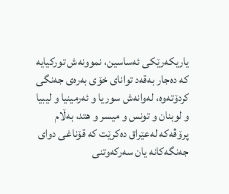یاریكه‌رێكى ئه‌ساسین، نموونه‌ش توركیایه‌ كه‌ ده‌جار به‌قه‌د تواناى خۆى به‌ره‌ى جه‌نگى كردۆته‌وه‌، له‌وانه‌ش سوریا و ئه‌رمینیا و لیبیا و لوبنان و تونس و میسر و هتد، به‌ڵام پرۆڤه‌كه‌ له‌عێراق ده‌كرێت كه‌ قۆناغى دواى جه‌نگه‌كانه‌ یان سه‌ركه‌وتنى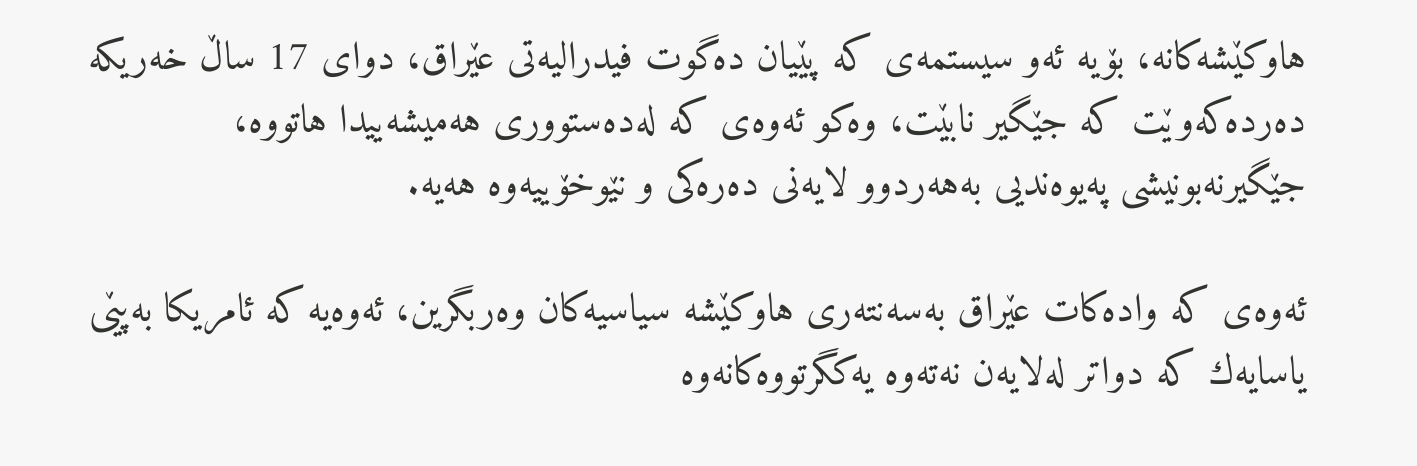هاوكێشه‌كانه‌، بۆیه‌ ئه‌و سیستمه‌ى كه‌ پێیان ده‌گوت فیدرالیه‌تى عێراق، دواى 17 ساڵ خه‌ریكه‌ ده‌رده‌كه‌وێت كه‌ جێگیر نابێت، وه‌كو ئه‌وه‌ى كه‌ له‌ده‌ستوورى هه‌میشه‌ییدا هاتووه‌، جێگیرنه‌بونیشى په‌یوه‌ندیى به‌هه‌ردوو لایه‌نى ده‌ره‌كى و نێوخۆییه‌وه‌ هه‌یه‌.

ئه‌وه‌ى كه‌ واده‌كات عێراق به‌سه‌نته‌رى هاوكێشه‌ سیاسیه‌كان وه‌ربگرین، ئه‌وه‌یه‌ كه‌ ئامریكا به‌پێى یاسایه‌ك كه‌ دواتر له‌لایه‌ن نه‌ته‌وه‌ یه‌كگرتووه‌كانه‌وه‌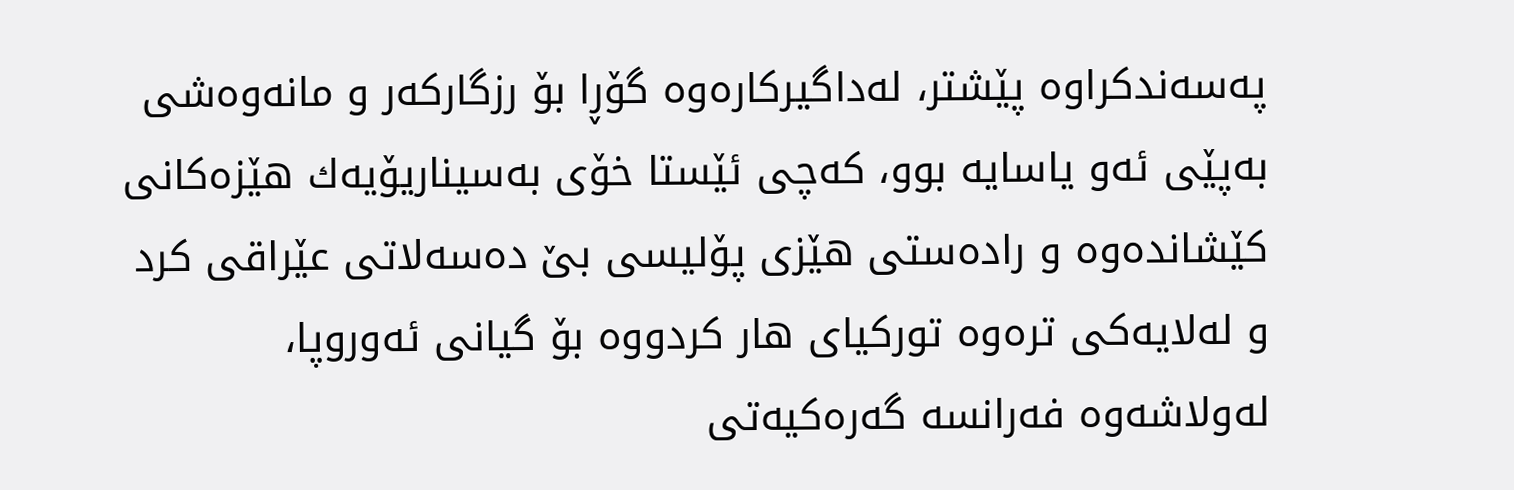په‌سه‌ندكراوه‌ پێشتر، له‌داگیركاره‌وه‌ گۆڕا بۆ رزگاركه‌ر و مانه‌وه‌شى به‌پێى ئه‌و یاسایه‌ بوو، كه‌چى ئێستا خۆى به‌سیناریۆیه‌ك هێزه‌كانى كێشانده‌وه‌ و راده‌ستى هێزى پۆلیسى بێ ده‌سه‌لاتى عێراقى كرد و له‌لایه‌كى تره‌وه‌ توركیاى هار كردووه‌ بۆ گیانى ئه‌وروپا، له‌ولاشه‌وه‌ فه‌رانسه‌ گه‌ره‌كیه‌تى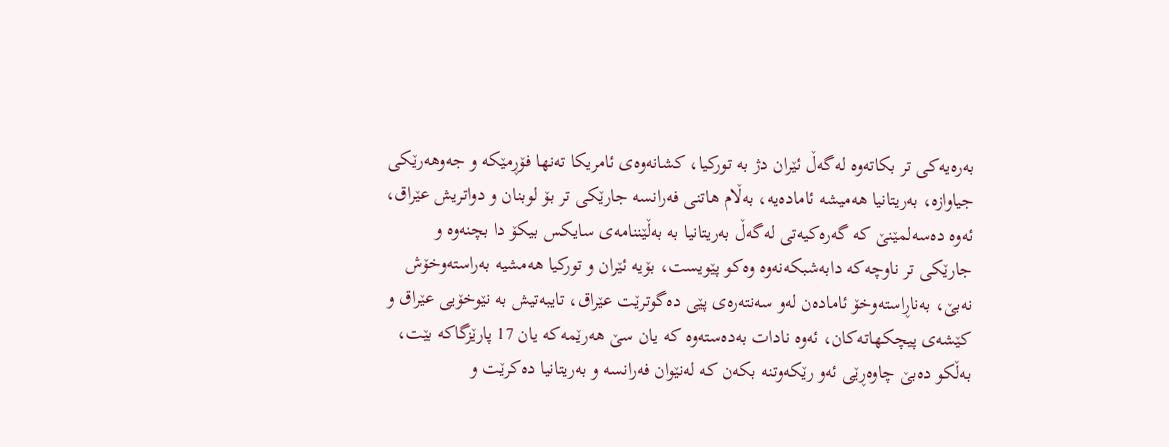به‌ره‌یه‌كى تر بكاته‌وه‌ له‌گه‌ڵ ئێران دژ به‌ توركیا، كشانه‌وه‌ى ئامریكا ته‌نها فۆڕمێكه‌ و جه‌وهه‌رێكى جیاوازه‌، به‌ریتانیا هه‌میشه‌ ئاماده‌یه‌، به‌ڵام هاتنى فه‌رانسه‌ جارێكى تر بۆ لوبنان و دواتریش عێراق، ئه‌وه‌ ده‌سه‌لمێنێ كه‌ گه‌ره‌كیه‌تى له‌گه‌ڵ به‌ریتانیا به‌ به‌ڵێننامه‌ى سایكس بیكۆ دا بچنه‌وه‌ و جارێكى تر ناوچه‌كه‌ دابه‌شبكه‌نه‌وه‌ وه‌كو پێویست، بۆیه‌ ئێران و توركیا هه‌مشیه‌ به‌راسته‌وخۆش نه‌بێ، به‌ناڕاسته‌وخۆ ئاماده‌ن له‌و سه‌نته‌ره‌ى پێى ده‌گوترێت عێراق، تایبه‌تیش به‌ نێوخۆیى عێراق و كێشه‌ى پیچكهاته‌كان، ئه‌وه‌ نادات به‌ده‌سته‌وه‌ كه‌ یان سێ هه‌رێمه‌كه‌ یان 17 پارێزگاكه‌ بێت، به‌ڵكو ده‌بێ چاوه‌ڕێى ئه‌و رێكه‌وتنه‌ بكه‌ن كه‌ له‌نێوان فه‌رانسه‌ و به‌ریتانیا ده‌كرێت و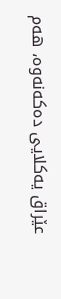عێراق یه‌كلایى ده‌كه‌نه‌وه‌، هه‌م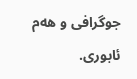جوگرافى و هه‌م ئابورى.